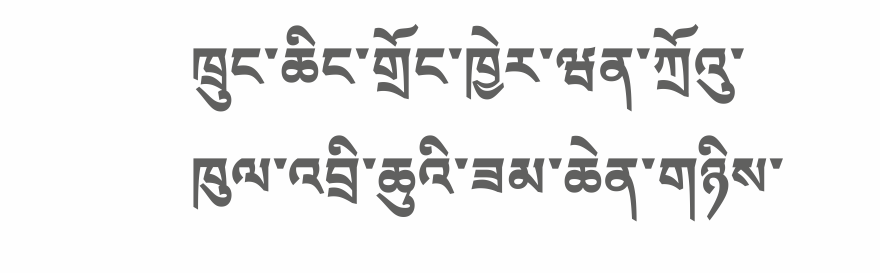ཁྲུང་ཆིང་གྲོང་ཁྱེར་ཝན་ཀྲོའུ་ཁུལ་འབྲི་ཆུའི་ཟམ་ཆེན་གཉིས་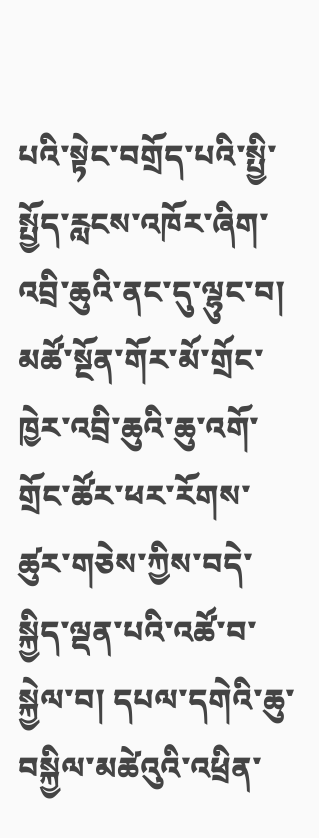པའི་སྟེང་བགྲོད་པའི་སྤྱི་སྤྱོད་རླངས་འཁོར་ཞིག་འབྲི་ཆུའི་ནང་དུ་ལྷུང་བ། མཚོ་སྔོན་གོར་མོ་གྲོང་ཁྱེར་འབྲི་ཆུའི་ཆུ་འགོ་གྲོང་ཚོར་ཕར་རོགས་ཚུར་གཅེས་ཀྱིས་བདེ་སྐྱིད་ལྡན་པའི་འཚོ་བ་སྐྱེལ་བ། དཔལ་དགེའི་ཆུ་བསྐྱིལ་མཚེའུའི་འཕྲིན་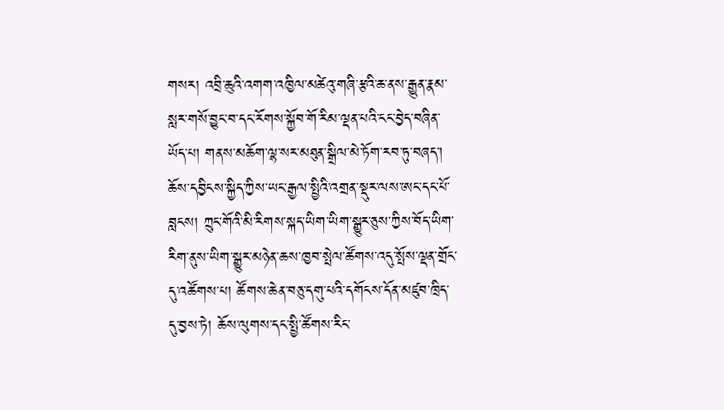གསར། འབྲི་ཆུའི་འགག་འཁྱིལ་མཚེའུ་གཞི་རྩའི་ཆ་ནས་རྒྱུན་རྣམ་སླར་གསོ་བྱུང་བ་དང་རོགས་སྐྱོབ་གོ་རིམ་ལྡན་པའི་ངང་བྱེད་བཞིན་ཡོད་པ། གནས་མཆོག་ལྷ་སར་མཐུན་སྒྲིལ་མེ་ཏོག་རབ་ཏུ་བཞད་། ཆོས་དབྱིངས་སྐྱིད་ཀྱིས་ཡང་རྒྱལ་སྤྱིའི་འགྲན་སྡུར་ལས་ཨང་དང་པོ་བླངས། ཀྲུང་གོའི་མི་རིགས་སྐད་ཡིག་ཡིག་སྒྱུར་ཅུས་ཀྱིས་བོད་ཡིག་རིག་ནུས་ཡིག་སྒྱུར་མཉེན་ཆས་ཁྱབ་སྤེལ་ཚོགས་འདུ་སྤོས་ལྡན་གྲོང་དུ་འཚོགས་པ། ཚོགས་ཆེན་བཅུ་དགུ་པའི་དགོངས་དོན་མཛུབ་ཁྲིད་དུ་བྱས་ཏེ། ཆོས་ལུགས་དང་སྤྱི་ཚོགས་རིང་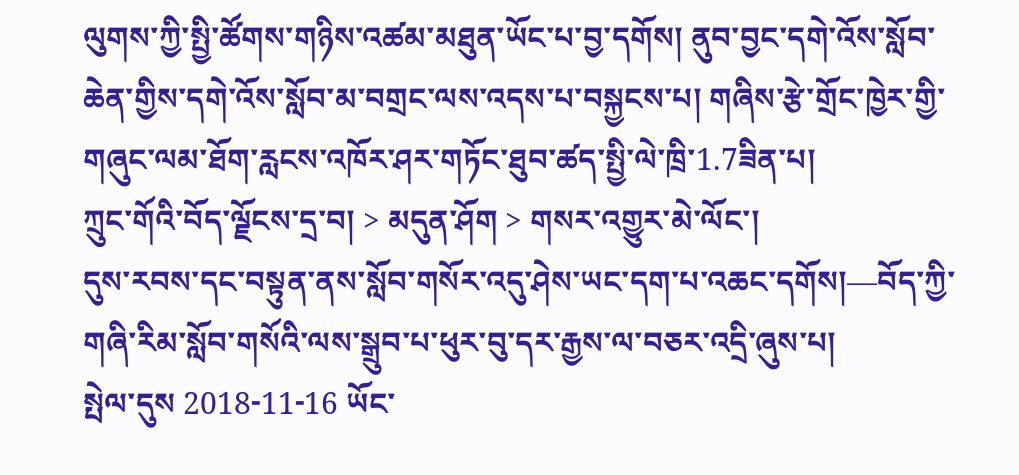ལུགས་ཀྱི་སྤྱི་ཚོགས་གཉིས་འཚམ་མཐུན་ཡོང་པ་བྱ་དགོས། ནུབ་བྱང་དགེ་འོས་སློབ་ཆེན་གྱིས་དགེ་འོས་སློབ་མ་བགྲང་ལས་འདས་པ་བསྐྱངས་པ། གཞིས་རྩེ་གྲོང་ཁྱེར་གྱི་གཞུང་ལམ་ཐོག་རླངས་འཁོར་ཤར་གཏོང་ཐུབ་ཚད་སྤྱི་ལེ་ཁྲི་1.7ཟིན་པ།
ཀྲུང་གོའི་བོད་ལྗོངས་དྲ་བ། > མདུན་ཤོག > གསར་འགྱུར་མེ་ལོང་།
དུས་རབས་དང་བསྟུན་ནས་སློབ་གསོར་འདུ་ཤེས་ཡང་དག་པ་འཆང་དགོས།—བོད་ཀྱི་གཞི་རིམ་སློབ་གསོའི་ལས་སྒྲུབ་པ་ཕུར་བུ་དར་རྒྱས་ལ་བཅར་འདྲི་ཞུས་པ།
སྤེལ་དུས 2018-11-16 ཡོང་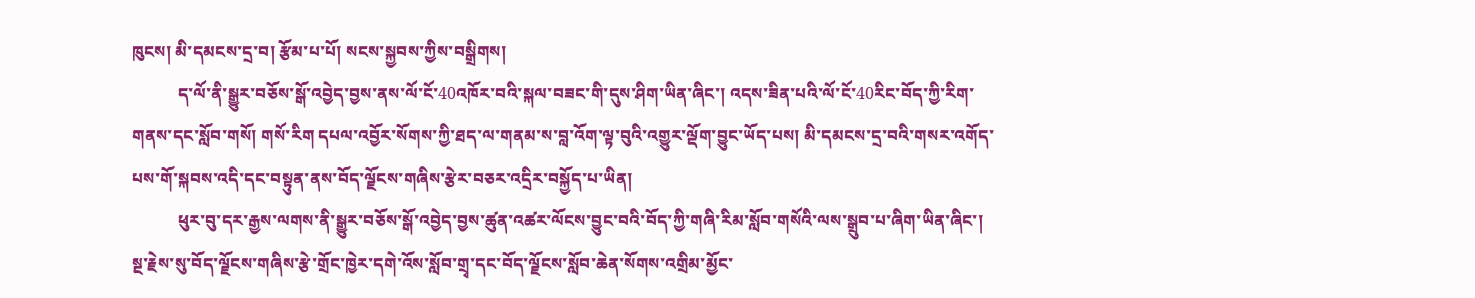ཁུངས། མི་དམངས་དྲ་བ། རྩོམ་པ་པོ། སངས་སྐྱབས་ཀྱིས་བསྒྲིགས།
           ད་ལོ་ནི་སྒྱུར་བཅོས་སྒོ་འབྱེད་བྱས་ནས་ལོ་ངོ་40འཁོར་བའི་སྐལ་བཟང་གི་དུས་ཤིག་ཡིན་ཞིང་། འདས་ཟིན་པའི་ལོ་ངོ་40རིང་བོད་ཀྱི་རིག་གནས་དང་སློབ་གསོ། གསོ་རིག དཔལ་འབྱོར་སོགས་ཀྱི་ཐད་ལ་གནམ་ས་བླ་འོག་ལྟ་བུའི་འགྱུར་ལྡོག་བྱུང་ཡོད་པས། མི་དམངས་དྲ་བའི་གསར་འགོད་པས་གོ་སྐབས་འདི་དང་བསྟུན་ནས་བོད་ལྗོངས་གཞིས་རྩེར་བཅར་འདྲིར་བསྐྱོད་པ་ཡིན།
           ཕུར་བུ་དར་རྒྱས་ལགས་ནི་སྒྱུར་བཅོས་སྒོ་འབྱེད་བྱས་ཚུན་འཚར་ལོངས་བྱུང་བའི་བོད་ཀྱི་གཞི་རིམ་སློབ་གསོའི་ལས་སྒྲུབ་པ་ཞིག་ཡིན་ཞིང་། སྔ་རྗེས་སུ་བོད་ལྗོངས་གཞིས་རྩེ་གྲོང་ཁྱེར་དགེ་འོས་སློབ་གྲྭ་དང་བོད་ལྗོངས་སློབ་ཆེན་སོགས་འགྲིམ་མྱོང་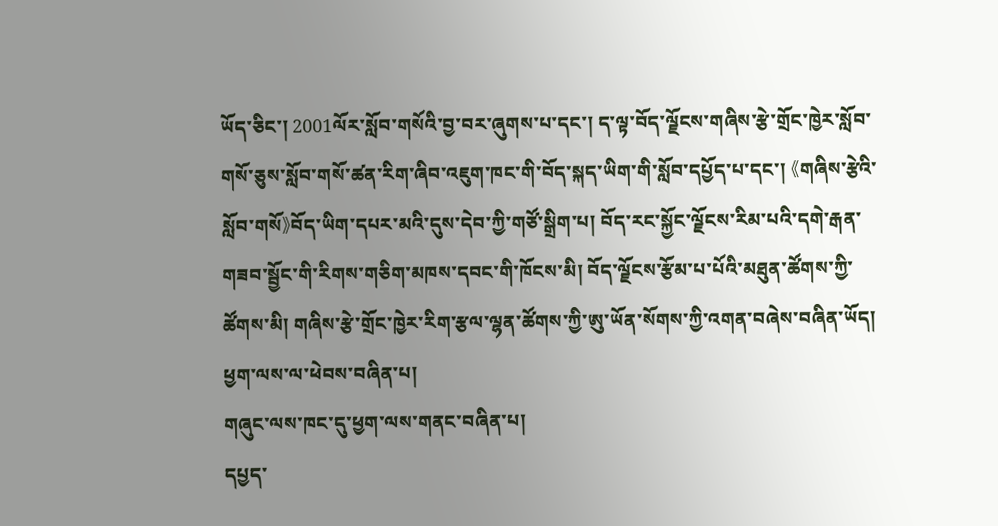ཡོད་ཅིང་། 2001ལོར་སློབ་གསོའི་བྱ་བར་ཞུགས་པ་དང་། ད་ལྟ་བོད་ལྗོངས་གཞིས་རྩེ་གྲོང་ཁྱེར་སློབ་གསོ་ཅུས་སློབ་གསོ་ཚན་རིག་ཞིབ་འཇུག་ཁང་གི་བོད་སྐད་ཡིག་གི་སློབ་དཔྱོད་པ་དང་། 《གཞིས་རྩེའི་སློབ་གསོ》བོད་ཡིག་དཔར་མའི་དུས་དེབ་ཀྱི་གཙོ་སྒྲིག་པ། བོད་རང་སྐྱོང་ལྗོངས་རིམ་པའི་དགེ་རྒན་གཟབ་སྦྱོང་གི་རིགས་གཅིག་མཁས་དབང་གི་ཁོངས་མི། བོད་ལྗོངས་རྩོམ་པ་པོའི་མཐུན་ཚོགས་ཀྱི་ཚོགས་མི། གཞིས་རྩེ་གྲོང་ཁྱེར་རིག་རྩལ་ལྷན་ཚོགས་ཀྱི་ཨུ་ཡོན་སོགས་ཀྱི་འགན་བཞེས་བཞིན་ཡོད།
ཕྱག་ལས་ལ་ཕེབས་བཞིན་པ།
གཞུང་ལས་ཁང་དུ་ཕྱག་ལས་གནང་བཞིན་པ།
དཔྱད་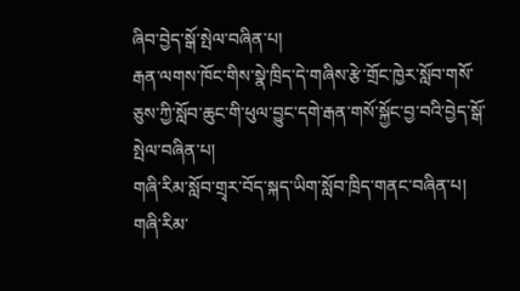ཞིབ་བྱེད་སྒོ་སྤེལ་བཞིན་པ།
རྒན་ལགས་ཁོང་གིས་སྣེ་ཁྲིད་དེ་གཞིས་རྩེ་གྲོང་ཁྱེར་སློབ་གསོ་ཅུས་ཀྱི་སློབ་ཆུང་གི་ཕུལ་བྱུང་དགེ་རྒན་གསོ་སྐྱོང་བྱ་བའི་བྱེད་སྒོ་སྤེལ་བཞིན་པ།
གཞི་རིམ་སློབ་གྲྭར་བོད་སྐད་ཡིག་སློབ་ཁྲིད་གནང་བཞིན་པ།
གཞི་རིམ་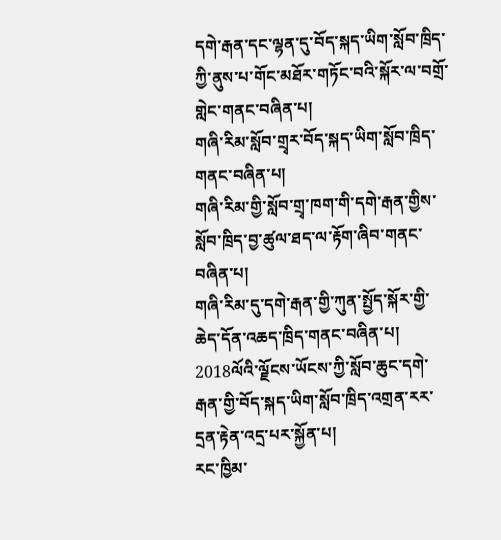དགེ་རྒན་དང་ལྷན་དུ་བོད་སྐད་ཡིག་སློབ་ཁྲིད་ཀྱི་ནུས་པ་གོང་མཐོར་གཏོང་བའི་སྐོར་ལ་བགྲོ་གླེང་གནང་བཞིན་པ།
གཞི་རིམ་སློབ་གྲྭར་བོད་སྐད་ཡིག་སློབ་ཁྲིད་གནང་བཞིན་པ།
གཞི་རིམ་གྱི་སློབ་གྲྭ་ཁག་གི་དགེ་རྒན་གྱིས་སློབ་ཁྲིད་བྱ་ཚུལ་ཐད་ལ་རྟོག་ཞིབ་གནང་བཞིན་པ།
གཞི་རིམ་དུ་དགེ་རྒན་གྱི་ཀུན་སྤྱོད་སྐོར་གྱི་ཆེད་དོན་འཆད་ཁྲིད་གནང་བཞིན་པ།
2018ལོའི་ལྗོངས་ཡོངས་ཀྱི་སློབ་ཆུང་དགེ་རྒན་གྱི་བོད་སྐད་ཡིག་སློབ་ཁྲིད་འགྲན་རར་དྲན་རྟེན་འདྲ་པར་སྐྱོན་པ།
རང་ཁྱིམ་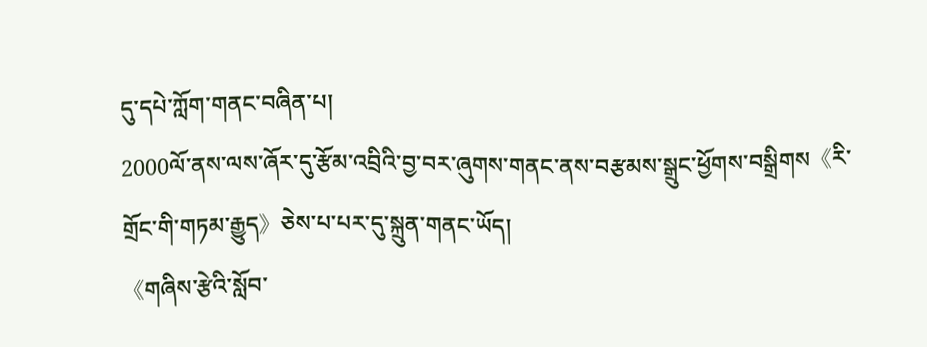དུ་དཔེ་ཀློག་གནང་བཞིན་པ།
2000ལོ་ནས་ལས་ཞོར་དུ་རྩོམ་འབྲིའི་བྱ་བར་ཞུགས་གནང་ནས་བརྩམས་སྒྲུང་ཕྱོགས་བསྒྲིགས《རི་གྲོང་གི་གཏམ་རྒྱུད》ཅེས་པ་པར་དུ་སྐྲུན་གནང་ཡོད།
《གཞིས་རྩེའི་སློབ་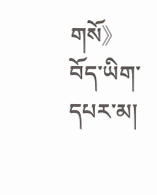གསོ》བོད་ཡིག་དཔར་མ།